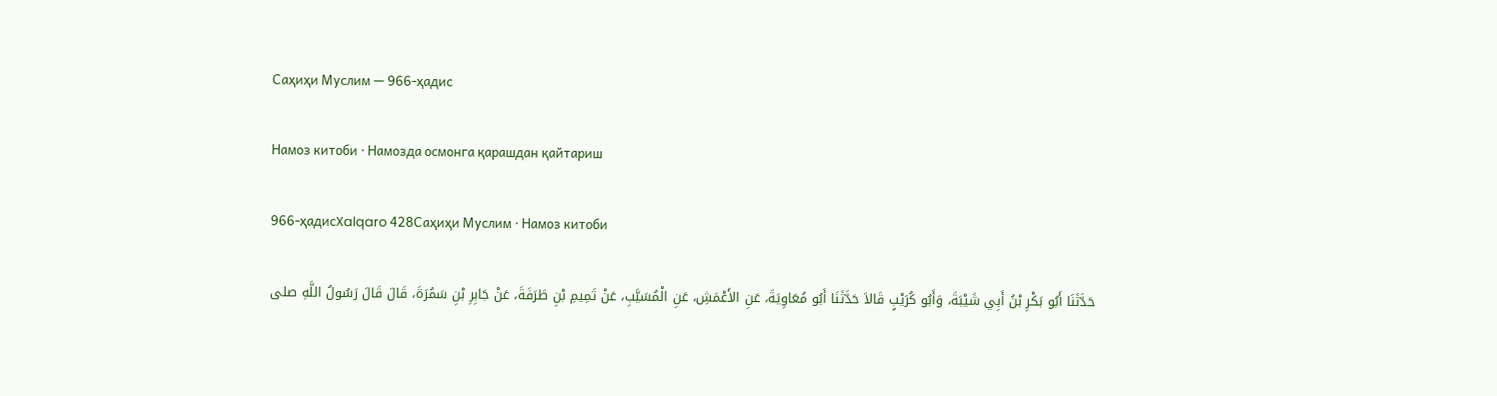Саҳиҳи Муслим — 966-ҳадис

Намоз китоби · Намозда осмонга қарашдан қайтариш

966-ҳадисXalqaro 428Саҳиҳи Муслим · Намоз китоби

حَدَّثَنَا أَبُو بَكْرِ بْنُ أَبِي شَيْبَةَ، وَأَبُو كُرَيْبٍ قَالاَ حَدَّثَنَا أَبُو مُعَاوِيَةَ، عَنِ الأَعْمَشِ، عَنِ الْمُسَيَّبِ، عَنْ تَمِيمِ بْنِ طَرَفَةَ، عَنْ جَابِرِ بْنِ سَمُرَةَ، قَالَ قَالَ رَسُولُ اللَّهِ صلى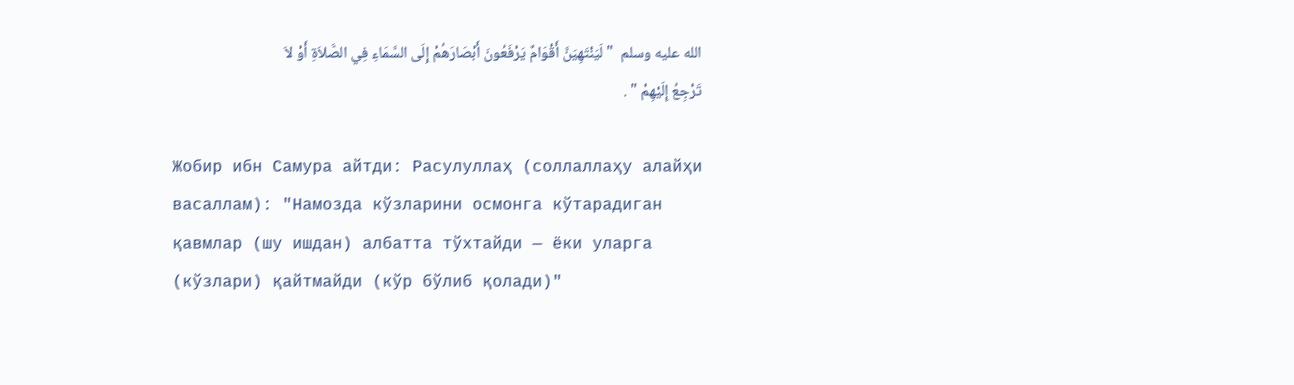الله عليه وسلم  " لَيَنْتَهِيَنَّ أَقْوَامٌ يَرْفَعُونَ أَبْصَارَهُمْ إِلَى السَّمَاءِ فِي الصَّلاَةِ أَوْ لاَ تَرْجِعُ إِلَيْهِمْ " .

Жобир ибн Самура айтди: Расулуллаҳ (соллаллаҳу алайҳи васаллам): "Намозда кўзларини осмонга кўтарадиган қавмлар (шу ишдан) албатта тўхтайди — ёки уларга (кўзлари) қайтмайди (кўр бўлиб қолади)"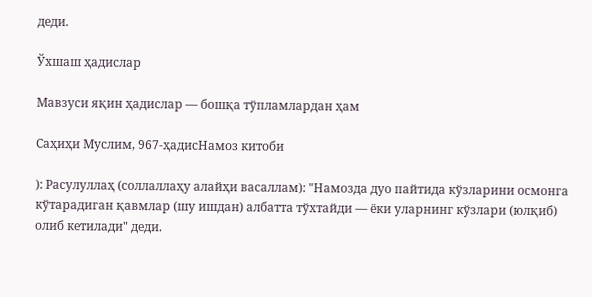деди.

Ўхшаш ҳадислар

Мавзуси яқин ҳадислар — бошқа тўпламлардан ҳам

Саҳиҳи Муслим, 967-ҳадисНамоз китоби

): Расулуллаҳ (соллаллаҳу алайҳи васаллам): "Намозда дуо пайтида кўзларини осмонга кўтарадиган қавмлар (шу ишдан) албатта тўхтайди — ёки уларнинг кўзлари (юлқиб) олиб кетилади" деди.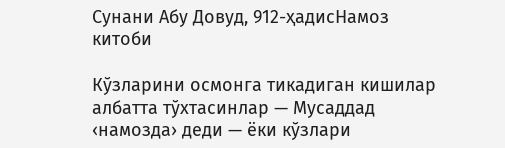Сунани Абу Довуд, 912-ҳадисНамоз китоби

Кўзларини осмонга тикадиган кишилар албатта тўхтасинлар — Мусаддад ‹намозда› деди — ёки кўзлари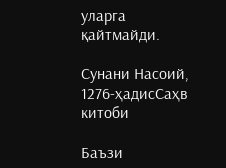уларга қайтмайди.

Сунани Насоий, 1276-ҳадисСаҳв китоби

Баъзи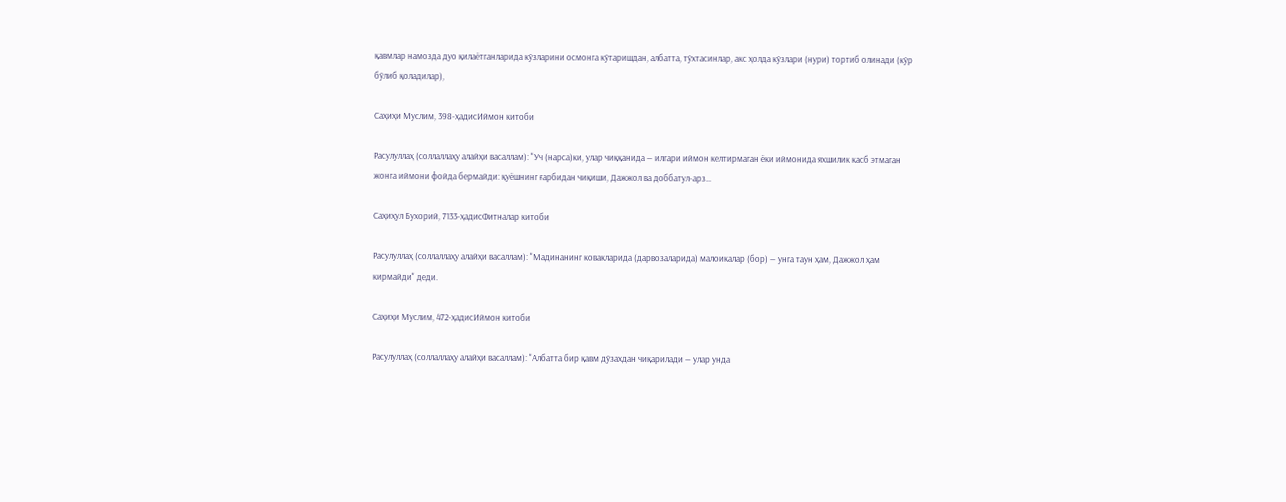қавмлар намозда дуо қилаётганларида кўзларини осмонга кўтаришдан, албатта, тўхтасинлар, акс ҳолда кўзлари (нури) тортиб олинади (кўр бўлиб қоладилар),

Саҳиҳи Муслим, 398-ҳадисИймон китоби

Расулуллаҳ (соллаллаҳу алайҳи васаллам): "Уч (нарса)ки, улар чиққанида — илгари иймон келтирмаган ёки иймонида яхшилик касб этмаган жонга иймони фойда бермайди: қуёшнинг ғарбидан чиқиши, Дажжол ва доббатул-арз…

Саҳиҳул Бухорий, 7133-ҳадисФитналар китоби

Расулуллаҳ (соллаллаҳу алайҳи васаллам): "Мадинанинг ковакларида (дарвозаларида) малоикалар (бор) — унга таун ҳам, Дажжол ҳам кирмайди" деди.

Саҳиҳи Муслим, 472-ҳадисИймон китоби

Расулуллаҳ (соллаллаҳу алайҳи васаллам): "Албатта бир қавм дўзахдан чиқарилади — улар унда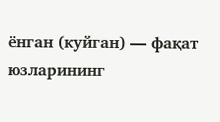ёнган (куйган) — фақат юзларининг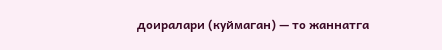доиралари (куймаган) — то жаннатга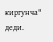киргунча" деди.